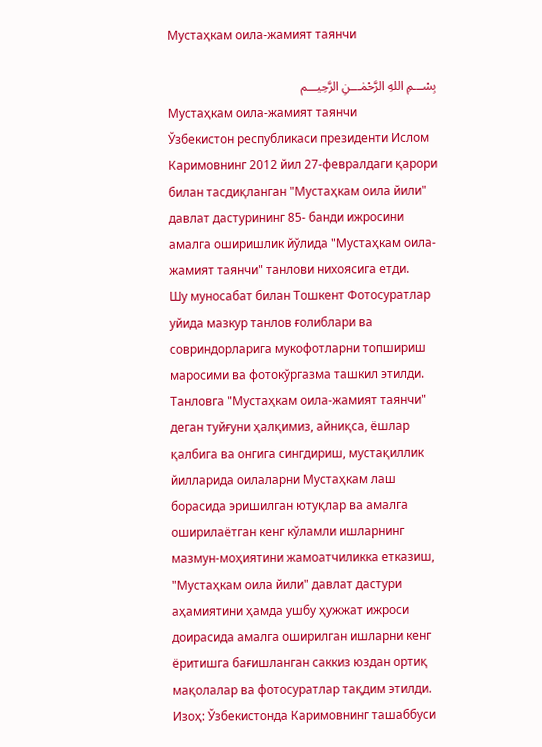Мустаҳкам оила-жамият таянчи

بِسْـــمِ اللهِ الرَّحْمٰـــنِ الرَّحِيـــم
Мустаҳкам оила-жамият таянчи
Ўзбекистон республикаси президенти Ислом Каримовнинг 2012 йил 27-февралдаги қарори билан тасдиқланган "Мустаҳкам оила йили" давлат дастурининг 85- банди ижросини амалга оширишлик йўлида "Мустаҳкам оила-жамият таянчи" танлови нихоясига етди.
Шу муносабат билан Тошкент Фотосуратлар уйида мазкур танлов ғолиблари ва совриндорларига мукофотларни топшириш маросими ва фотокўргазма ташкил этилди. Танловга "Мустаҳкам оила-жамият таянчи" деган туйғуни ҳалқимиз, айниқса, ёшлар қалбига ва онгига сингдириш, мустақиллик йилларида оилаларни Мустаҳкам лаш борасида эришилган ютуқлар ва амалга оширилаётган кенг кўламли ишларнинг мазмун-моҳиятини жамоатчиликка етказиш, "Мустаҳкам оила йили" давлат дастури аҳамиятини ҳамда ушбу ҳужжат ижроси доирасида амалга оширилган ишларни кенг ёритишга бағишланган саккиз юздан ортиқ мақолалар ва фотосуратлар тақдим этилди.
Изоҳ: Ўзбекистонда Каримовнинг ташаббуси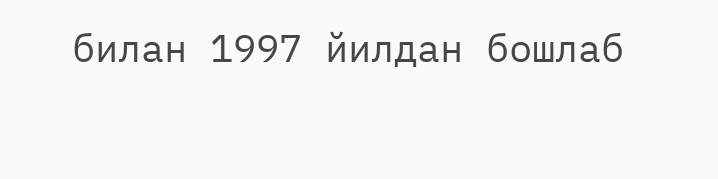билан 1997 йилдан бошлаб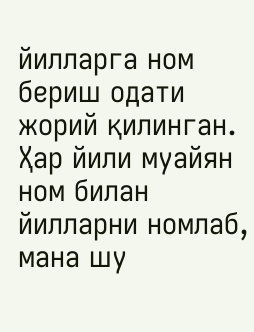йилларга ном бериш одати жорий қилинган. Ҳар йили муайян ном билан йилларни номлаб, мана шу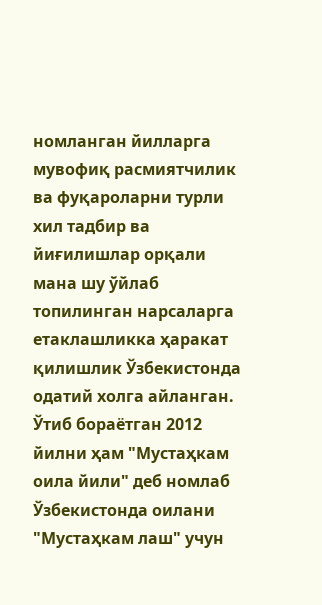номланган йилларга мувофиқ расмиятчилик ва фуқароларни турли хил тадбир ва йиғилишлар орқали мана шу ўйлаб топилинган нарсаларга етаклашликка ҳаракат қилишлик Ўзбекистонда одатий холга айланган. Ўтиб бораётган 2012 йилни ҳам "Мустаҳкам оила йили" деб номлаб Ўзбекистонда оилани "Мустаҳкам лаш" учун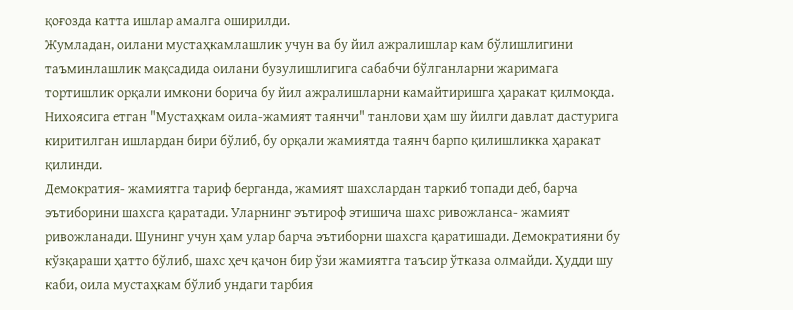қоғозда катта ишлар амалга оширилди.
Жумладан, оилани мустаҳкамлашлик учун ва бу йил ажралишлар кам бўлишлигини таъминлашлик мақсадида оилани бузулишлигига сабабчи бўлганларни жаримага тортишлик орқали имкони борича бу йил ажралишларни камайтиришга ҳаракат қилмоқда. Нихоясига етган "Мустаҳкам оила-жамият таянчи" танлови ҳам шу йилги давлат дастурига киритилган ишлардан бири бўлиб, бу орқали жамиятда таянч барпо қилишликка ҳаракат қилинди.
Демократия- жамиятга тариф берганда, жамият шахслардан таркиб топади деб, барча эътиборини шахсга қаратади. Уларнинг эътироф этишича шахс ривожланса- жамият ривожланади. Шунинг учун ҳам улар барча эътиборни шахсга қаратишади. Демократияни бу кўзқараши ҳатто бўлиб, шахс ҳеч қачон бир ўзи жамиятга таъсир ўтказа олмайди. Ҳудди шу каби, оила мустаҳкам бўлиб ундаги тарбия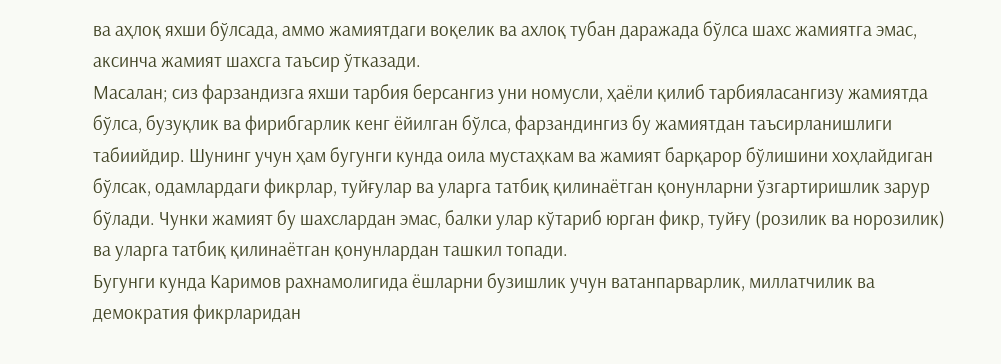ва аҳлоқ яхши бўлсада, аммо жамиятдаги воқелик ва ахлоқ тубан даражада бўлса шахс жамиятга эмас, аксинча жамият шахсга таъсир ўтказади.
Масалан; сиз фарзандизга яхши тарбия берсангиз уни номусли, ҳаёли қилиб тарбияласангизу жамиятда бўлса, бузуқлик ва фирибгарлик кенг ёйилган бўлса, фарзандингиз бу жамиятдан таъсирланишлиги табиийдир. Шунинг учун ҳам бугунги кунда оила мустаҳкам ва жамият барқарор бўлишини хоҳлайдиган бўлсак, одамлардаги фикрлар, туйғулар ва уларга татбиқ қилинаётган қонунларни ўзгартиришлик зарур бўлади. Чунки жамият бу шахслардан эмас, балки улар кўтариб юрган фикр, туйғу (розилик ва норозилик) ва уларга татбиқ қилинаётган қонунлардан ташкил топади.
Бугунги кунда Каримов рахнамолигида ёшларни бузишлик учун ватанпарварлик, миллатчилик ва демократия фикрларидан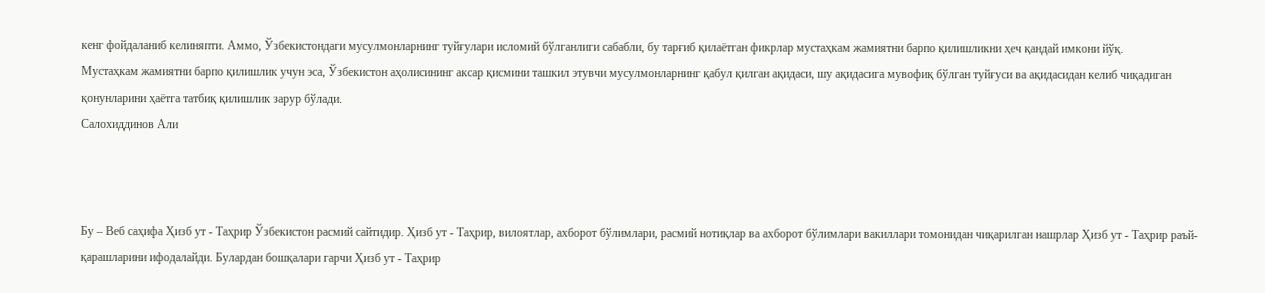кенг фойдаланиб келиняпти. Аммо, Ўзбекистондаги мусулмонларнинг туйғулари исломий бўлганлиги сабабли, бу тарғиб қилаётган фикрлар мустаҳкам жамиятни барпо қилишликни ҳеч қандай имкони йўқ.
Мустаҳкам жамиятни барпо қилишлик учун эса, Ўзбекистон аҳолисининг аксар қисмини ташкил этувчи мусулмонларнинг қабул қилган ақидаси, шу ақидасига мувофиқ бўлган туйғуси ва ақидасидан келиб чиқадиган қонунларини ҳаётга татбиқ қилишлик зарур бўлади.
Салохиддинов Али



Бу – Веб саҳифа Ҳизб ут - Таҳрир Ўзбекистон расмий сайтидир. Ҳизб ут - Таҳрир, вилоятлар, ахборот бўлимлари, расмий нотиқлар ва ахборот бўлимлари вакиллари томонидан чиқарилган нашрлар Ҳизб ут - Таҳрир раъй-қарашларини ифодалайди. Булардан бошқалари гарчи Ҳизб ут - Таҳрир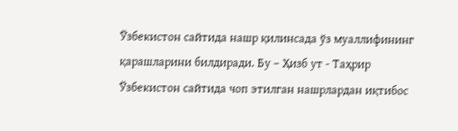Ўзбекистон сайтида нашр қилинсада ўз муаллифининг қарашларини билдиради. Бу – Ҳизб ут - Таҳрир Ўзбекистон сайтида чоп этилган нашрлардан иқтибос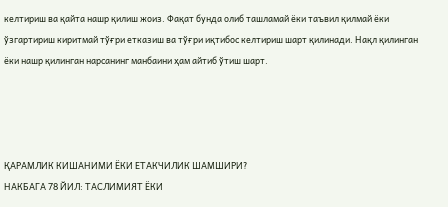келтириш ва қайта нашр қилиш жоиз. Фақат бунда олиб ташламай ёки таъвил қилмай ёки ўзгартириш киритмай тўғри етказиш ва тўғри иқтибос келтириш шарт қилинади. Нақл қилинган ёки нашр қилинган нарсанинг манбаини ҳам айтиб ўтиш шарт.




ҚАРАМЛИК КИШАНИМИ ЁКИ ЕТАКЧИЛИК ШАМШИРИ?
НАКБАГА 78 ЙИЛ: ТАСЛИМИЯТ ЁКИ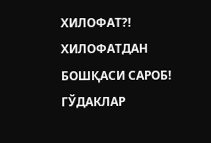ХИЛОФАТ?!
ХИЛОФАТДАН БОШҚАСИ САРОБ!
ГЎДАКЛАР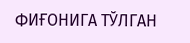ФИҒОНИГА ТЎЛГАН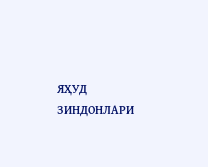ЯҲУД ЗИНДОНЛАРИ